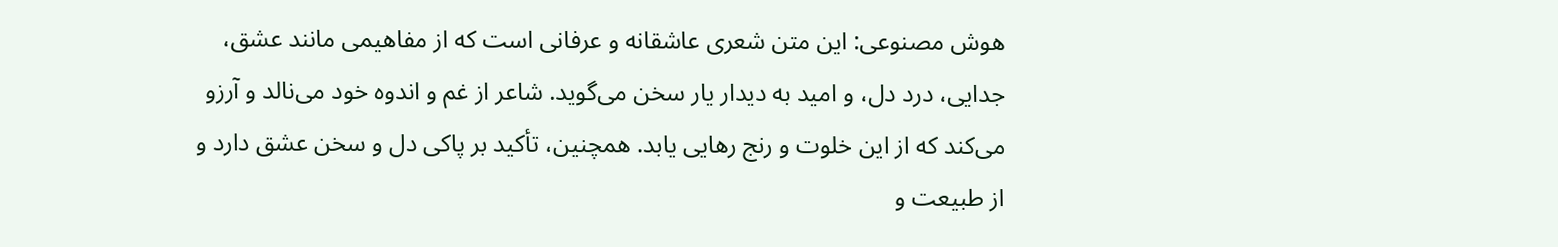هوش مصنوعی: این متن شعری عاشقانه و عرفانی است که از مفاهیمی مانند عشق، جدایی، درد دل، و امید به دیدار یار سخن می‌گوید. شاعر از غم و اندوه خود می‌نالد و آرزو می‌کند که از این خلوت و رنج رهایی یابد. همچنین، تأکید بر پاکی دل و سخن عشق دارد و از طبیعت و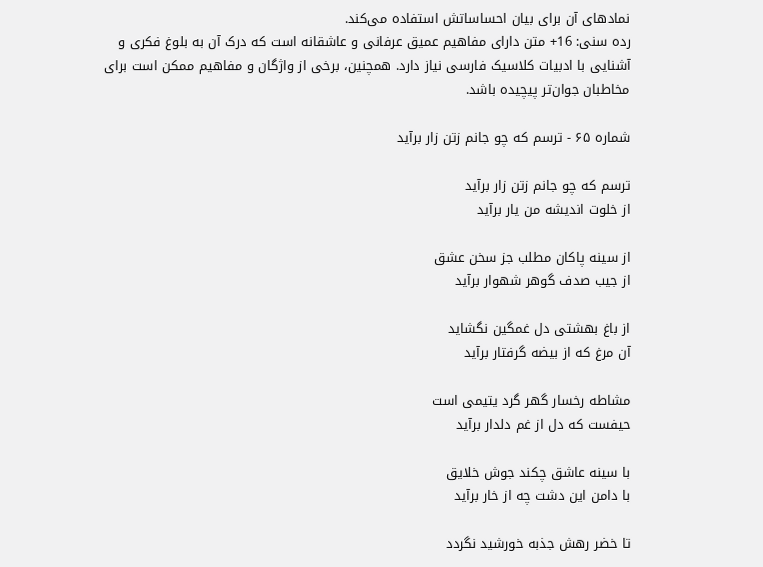نمادهای آن برای بیان احساساتش استفاده می‌کند.
رده سنی: 16+ متن دارای مفاهیم عمیق عرفانی و عاشقانه است که درک آن به بلوغ فکری و آشنایی با ادبیات کلاسیک فارسی نیاز دارد. همچنین، برخی از واژگان و مفاهیم ممکن است برای مخاطبان جوان‌تر پیچیده باشد.

شماره ۶۵ - ترسم که چو جانم زتن زار برآید

ترسم که چو جانم زتن زار برآید
از خلوت اندیشه من یار برآید

از سینه پاکان مطلب جز سخن عشق
از جیب صدف گوهر شهوار برآید

از باغ بهشتی دل غمگین نگشاید
آن مرغ که از بیضه گرفتار برآید

مشاطه رخسار گهر گرد یتیمی است
حیفست که دل از غم دلدار برآید

با سینه عاشق چکند جوش خلایق
با دامن این دشت چه از خار برآید

تا خضر رهش جذبه خورشید نگردد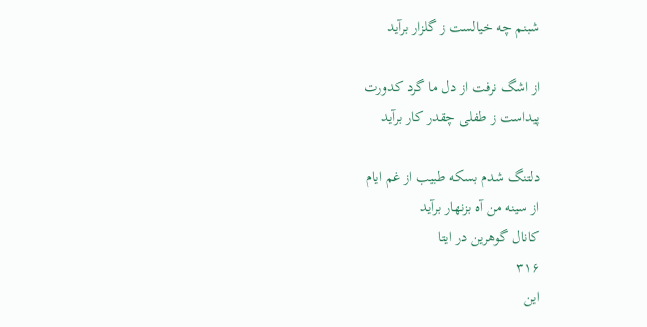شبنم چه خیالست ز گلزار برآید

از اشگ نرفت از دل ما گرد کدورت
پیداست ز طفلی چقدر کار برآید

دلتنگ شدم بسکه طبیب از غم ایام
از سینه من آه بزنهار برآید
کانال گوهرین در ایتا
۳۱۶
این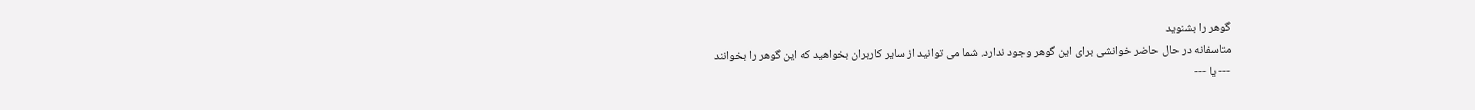گوهر را بشنوید
متاسفانه در حال حاضر خوانشی برای این گوهر وجود ندارد. شما می توانید از سایر کاربران بخواهید که این گوهر را بخوانند
--- یا ---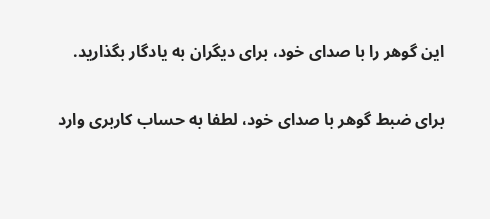این گوهر را با صدای خود، برای دیگران به یادگار بگذارید.

برای ضبط گوهر با صدای خود، لطفا به حساب کاربری وارد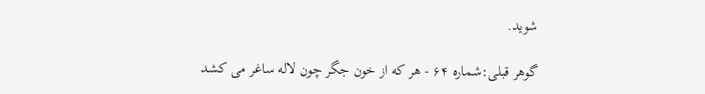شوید.

گوهر قبلی:شماره ۶۴ - هر که از خون جگر چون لاله ساغر می کشد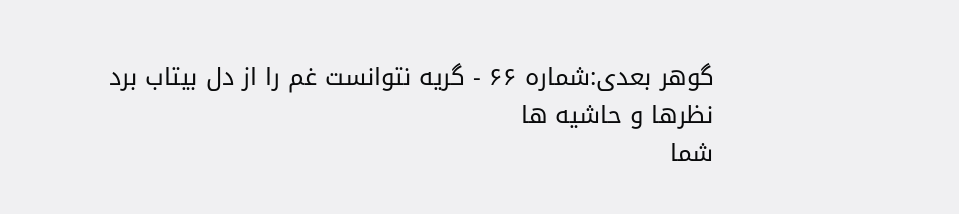گوهر بعدی:شماره ۶۶ - گریه نتوانست غم را از دل بیتاب برد
نظرها و حاشیه ها
شما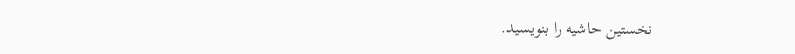نخستین حاشیه را بنویسید.